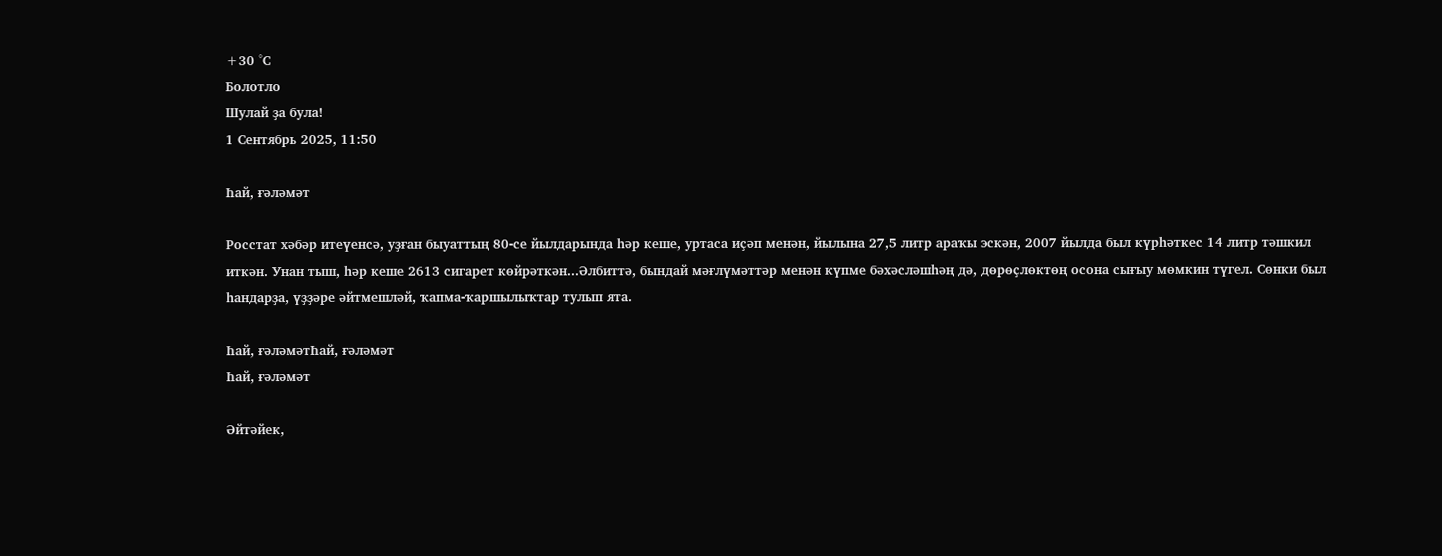+30 °С
Болотло
Шулай ҙа була!
1 Сентябрь 2025, 11:50

Һай, ғәләмәт

Росстат хәбәр итеүенсә, уҙған быуаттың 80-се йылдарында һәр кеше, уртаса иҫәп менән, йылына 27,5 литр араҡы эскән, 2007 йылда был күрһәткес 14 литр тәшкил иткән. Унан тыш, һәр кеше 2613 сигарет көйрәткән...Әлбиттә, бындай мәғлүмәттәр менән күпме бәхәсләшһәң дә, дөрөҫлөктөң осона сығыу мөмкин түгел. Сөнки был һандарҙа, үҙҙәре әйтмешләй, ҡапма-ҡаршылыҡтар тулып ята.

Һай, ғәләмәтҺай, ғәләмәт
Һай, ғәләмәт

Әйтәйек,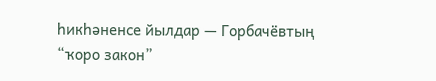һикһәненсе йылдар — Горбачёвтың “ҡоро закон”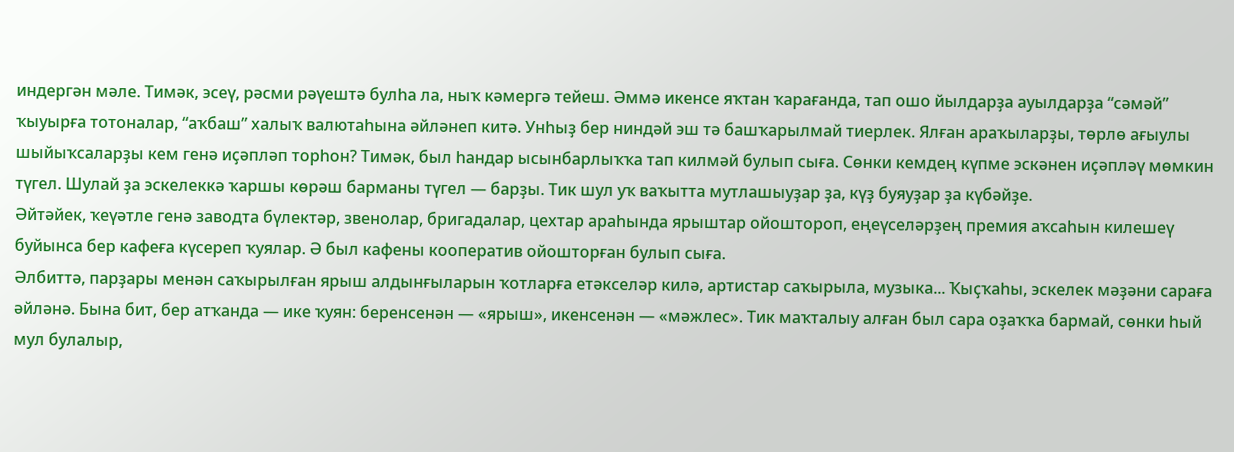индергән мәле. Тимәк, эсеү, рәсми рәүештә булһа ла, ныҡ кәмергә тейеш. Әммә икенсе яҡтан ҡарағанда, тап ошо йылдарҙа ауылдарҙа “сәмәй” ҡыуырға тотоналар, “аҡбаш” халыҡ валютаһына әйләнеп китә. Унһыҙ бер ниндәй эш тә башҡарылмай тиерлек. Ялған араҡыларҙы, төрлө ағыулы шыйыҡсаларҙы кем генә иҫәпләп торһон? Тимәк, был һандар ысынбарлыҡҡа тап килмәй булып сыға. Сөнки кемдең күпме эскәнен иҫәпләү мөмкин түгел. Шулай ҙа эскелеккә ҡаршы көрәш барманы түгел — барҙы. Тик шул уҡ ваҡытта мутлашыуҙар ҙа, күҙ буяуҙар ҙа күбәйҙе.
Әйтәйек, ҡеүәтле генә заводта бүлектәр, звенолар, бригадалар, цехтар араһында ярыштар ойоштороп, еңеүселәрҙең премия аҡсаһын килешеү буйынса бер кафеға күсереп ҡуялар. Ә был кафены кооператив ойошторған булып сыға.
Әлбиттә, парҙары менән саҡырылған ярыш алдынғыларын ҡотларға етәкселәр килә, артистар саҡырыла, музыка... Ҡыҫҡаһы, эскелек мәҙәни сараға әйләнә. Бына бит, бер атҡанда — ике ҡуян: беренсенән — «ярыш», икенсенән — «мәжлес». Тик маҡталыу алған был сара оҙаҡҡа бармай, сөнки һый мул булалыр,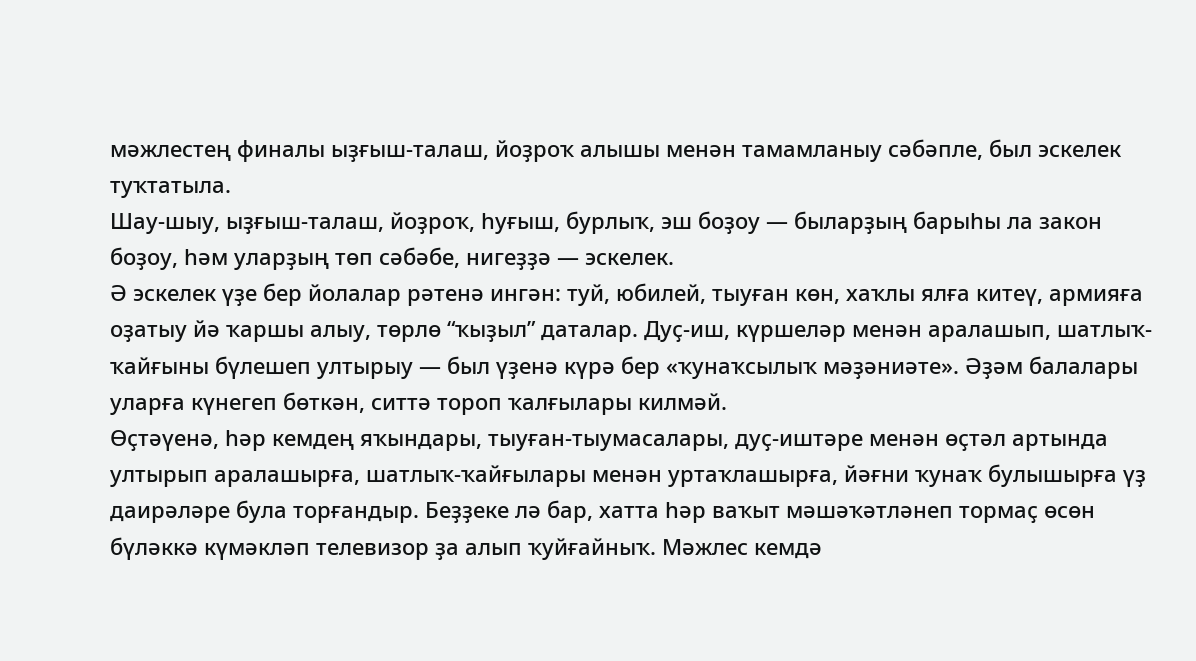мәжлестең финалы ыҙғыш-талаш, йоҙроҡ алышы менән тамамланыу сәбәпле, был эскелек туҡтатыла.
Шау-шыу, ыҙғыш-талаш, йоҙроҡ, һуғыш, бурлыҡ, эш боҙоу — быларҙың барыһы ла закон боҙоу, һәм уларҙың төп сәбәбе, нигеҙҙә — эскелек.
Ә эскелек үҙе бер йолалар рәтенә ингән: туй, юбилей, тыуған көн, хаҡлы ялға китеү, армияға оҙатыу йә ҡаршы алыу, төрлө “ҡыҙыл” даталар. Дуҫ-иш, күршеләр менән аралашып, шатлыҡ-ҡайғыны бүлешеп ултырыу — был үҙенә күрә бер «ҡунаҡсылыҡ мәҙәниәте». Әҙәм балалары уларға күнегеп бөткән, ситтә тороп ҡалғылары килмәй.
Өҫтәүенә, һәр кемдең яҡындары, тыуған-тыумасалары, дуҫ-иштәре менән өҫтәл артында ултырып аралашырға, шатлыҡ-ҡайғылары менән уртаҡлашырға, йәғни ҡунаҡ булышырға үҙ даирәләре була торғандыр. Беҙҙеке лә бар, хатта һәр ваҡыт мәшәҡәтләнеп тормаҫ өсөн бүләккә күмәкләп телевизор ҙа алып ҡуйғайныҡ. Мәжлес кемдә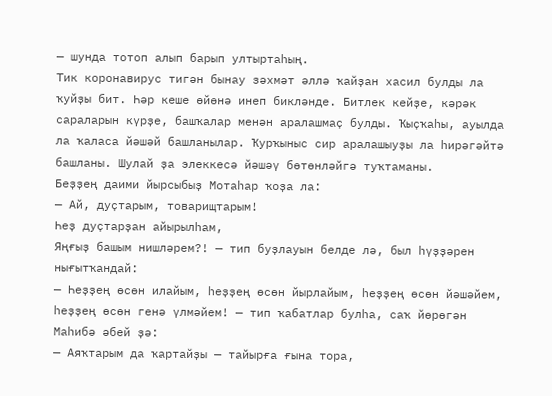— шунда тотоп алып барып ултыртаһың.
Тик коронавирус тигән бынау зәхмәт әллә ҡайҙан хасил булды ла ҡуйҙы бит. Һәр кеше өйөнә инеп бикләнде. Битлек кейҙе, кәрәк сараларын күрҙе, башҡалар менән аралашмаҫ булды. Ҡыҫҡаһы, ауылда ла ҡаласа йәшәй башланылар. Ҡурҡыныс сир аралашыуҙы ла һирәгәйтә башланы. Шулай ҙа элеккесә йәшәү бөтөнләйгә туҡтаманы.
Беҙҙең даими йырсыбыҙ Мотаһар ҡоҙа ла:
— Ай, дуҫтарым, товарищтарым!
Һеҙ дуҫтарҙан айырылһам,
Яңғыҙ башым нишләрем?! — тип буҙлауын белде лә, был һүҙҙәрен нығытҡандай:
— Һеҙҙең өсөн илайым, һеҙҙең өсөн йырлайым, һеҙҙең өсөн йәшәйем, һеҙҙең өсөн генә үлмәйем! — тип ҡабатлар булһа, саҡ йөрөгән Маһибә әбей ҙә:
— Аяҡтарым да ҡартайҙы — тайырға ғына тора,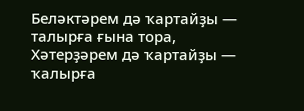Беләктәрем дә ҡартайҙы — талырға ғына тора,
Хәтерҙәрем дә ҡартайҙы — ҡалырға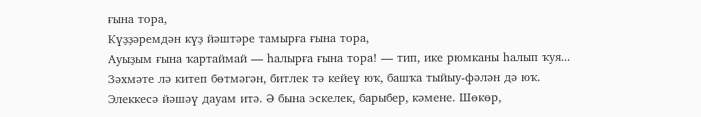ғына тора,
Күҙҙәремдән күҙ йәштәре тамырға ғына тора,
Ауыҙым ғына ҡартаймай — һалырға ғына тора! — тип, ике рюмканы һалып ҡуя...
Зәхмәте лә китеп бөтмәгән, битлек тә кейеү юҡ, башҡа тыйыу-фәлән дә юҡ. Элеккесә йәшәү дауам итә. Ә бына эскелек, барыбер, кәмене. Шөкөр,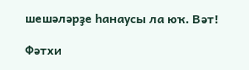шешәләрҙе һанаусы ла юҡ. Вәт!

Фәтхи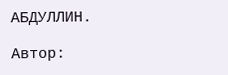АБДУЛЛИН.

Автор: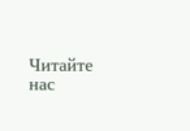Читайте нас